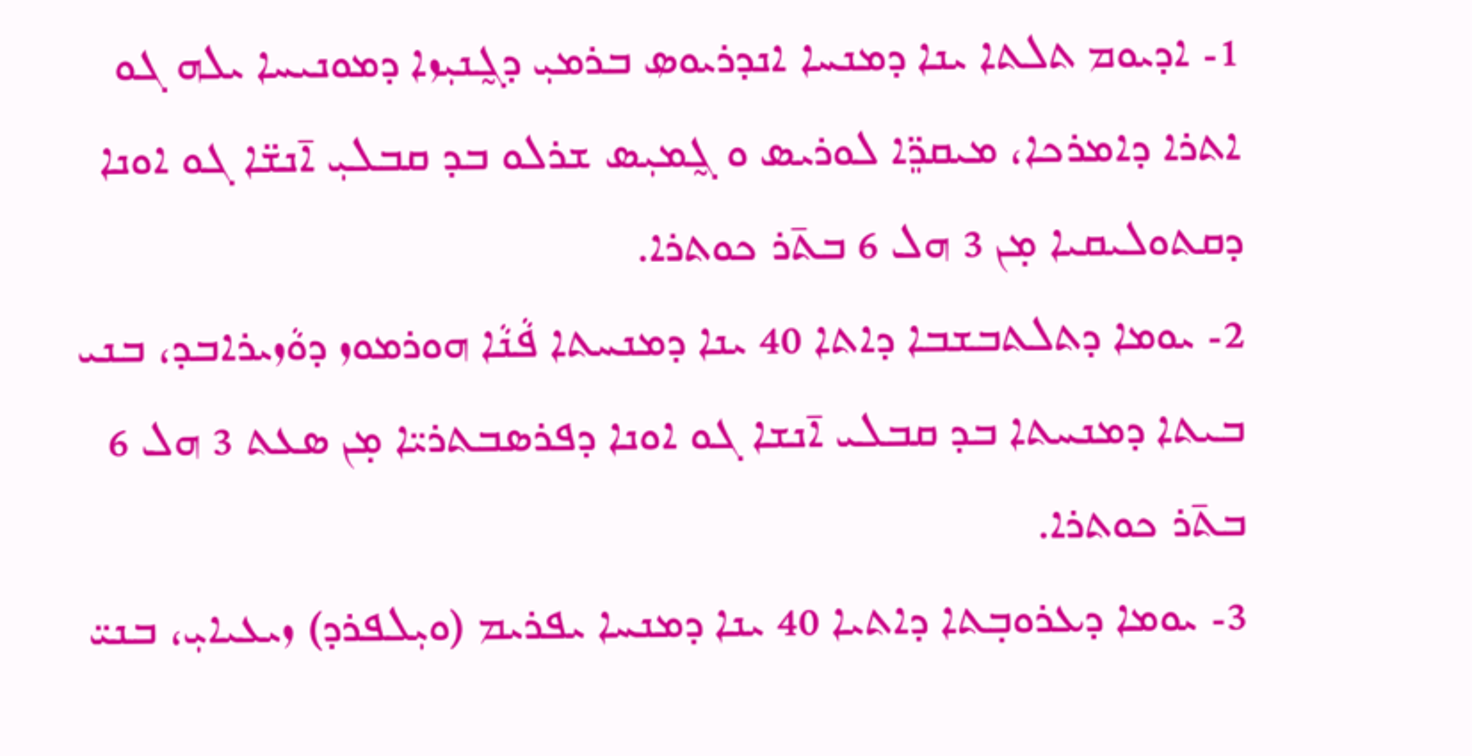1- ܐܕܝܘܡ ܬܠܬܐ ܝܢܐ ܕܡܢܚܐ ܐܢܕܪܝܘܤ ܒܪܡܝܼ ܕܓ̰ܢܝܼܙܐ ܕܡܘܢܝܚܐ ܝܠܗ ܓܘ ܐܬܪܐ ܕܐܡܪܟܐ، ܡܝܩܪܸ̈ܐ ܠܘܪܝܤ ܘ ܓ̰ܡܝܼܤ ܫܪܠܘ ܒܕ ܩܒܠܝܼ ܐ̄ܢܫ̈ܐ ܓܘ ܐܘܢܐ ܕܩܬܘܠܝܩܝܐ ܡ̣ܢ 3 ܗܠ 6 ܒܬ̄ܪ ܟܘܬܪܐ.
2- ܝܘܡܐ ܕܬܠܬܒܫܒܐ ܕܐܬܐ 40 ܝܢܐ ܕܡܢܚܬܐ ܦܵܢܵܐ ܗܘܪܡܘܙ ܕܘܵܙܝܪܐܒܕ، ܒܢܝ ܒܝܬܐ ܕܡܢܚܬܐ ܒܕ ܩܒܠܝ ܐ̄ܢܫܐ ܓܘ ܐܘܢܐ ܕܦܪܣܒܬܪܝ̈ܐ ܡ̣ܢ ܣܥܬ 3 ܗܠ 6 ܒܬ̄ܪ ܟܘܬܪܐ.
3- ܝܘܡܐ ܕܥܪܘܒ̣ܬܐ ܕܐܬܝܐ 40 ܝܢܐ ܕܡܢܚܐ ܝܦܪܝܡ (ܘܝܼܠܦܪܕ) ܙܝܥܝܐܝܼ، ܒܢܝ̈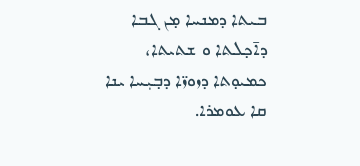ܒܝܬܐ ܕܡܢܚܐ ܡ̣ܢ ܓܒܐ ܕܐ̄ܟ̣ܠܬܐ ܘ ܫܬܝܬܐ، ܟܡܝܘ̣ܬܐ ܕܙܘܙ̈ܐ ܕܒ̣ܝܼܚܐ ܝܢܐ ܩܐ ܥܘܡܪܐ.